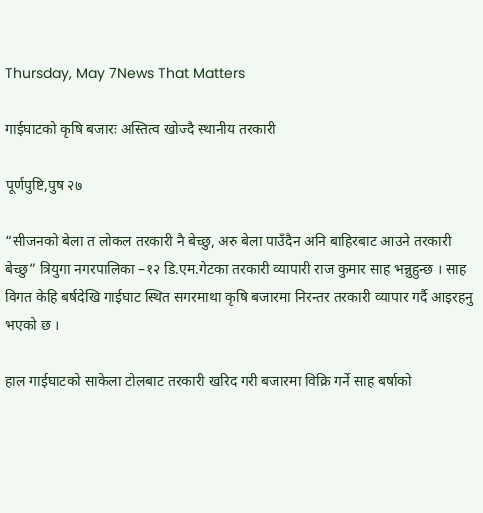Thursday, May 7News That Matters

गाईघाटको कृषि बजारः अस्तित्व खोज्दै स्थानीय तरकारी

पूर्णपुष्टि,पुष २७

“सीजनको बेला त लोकल तरकारी नै बेच्छु, अरु बेला पाउँदैन अनि बाहिरबाट आउने तरकारी बेच्छु” त्रियुगा नगरपालिका –१२ डि.एम.गेटका तरकारी व्यापारी राज कुमार साह भन्नुहुन्छ । साह विगत केहि बर्षदेखि गाईघाट स्थित सगरमाथा कृषि बजारमा निरन्तर तरकारी व्यापार गर्दै आइरहनु भएको छ ।

हाल गाईघाटको साकेला टोलबाट तरकारी खरिद गरी बजारमा विक्रि गर्ने साह बर्षाको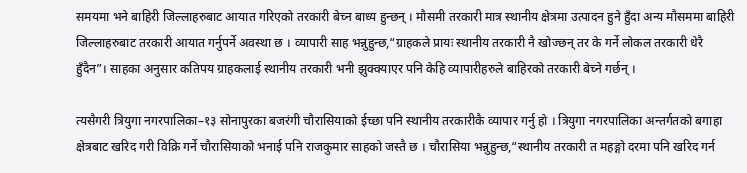समयमा भने बाहिरी जिल्लाहरुबाट आयात गरिएको तरकारी बेच्न बाध्य हुन्छन् । मौसमी तरकारी मात्र स्थानीय क्षेत्रमा उत्पादन हुने हुँदा अन्य मौसममा बाहिरी जिल्लाहरुबाट तरकारी आयात गर्नुपर्ने अवस्था छ । व्यापारी साह भन्नुहुन्छ,“ग्राहकले प्रायः स्थानीय तरकारी नै खोज्छन् तर के गर्ने लोकल तरकारी धेरै हुँदैन”। साहका अनुसार कतिपय ग्राहकलाई स्थानीय तरकारी भनी झुक्क्याएर पनि केहि व्यापारीहरुले बाहिरको तरकारी बेच्ने गर्छन् ।

त्यसैगरी त्रियुगा नगरपालिका–१३ सोनापुरका बजरंगी चौरासियाको ईच्छा पनि स्थानीय तरकारीकै व्यापार गर्नु हो । त्रियुगा नगरपालिका अन्तर्गतको बगाहा क्षेत्रबाट खरिद गरी विक्रि गर्ने चौरासियाको भनाई पनि राजकुमार साहको जस्तै छ । चौरासिया भन्नुहुन्छ,“स्थानीय तरकारी त महङ्गो दरमा पनि खरिद गर्न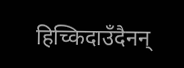हिच्किदाउँदैनन्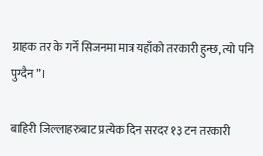ग्राहक तर के गर्ने सिजनमा मात्र यहाँको तरकारी हुन्छ, त्यो पनि पुग्दैन”।

बाहिरी जिल्लाहरुबाट प्रत्येक दिन सरदर १३ टन तरकारी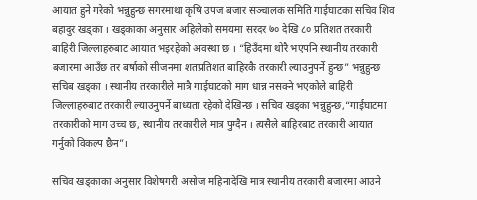आयात हुने गरेको भन्नुहुन्छ सगरमाथा कृषि उपज बजार सञ्चालक समिति गाईघाटका सचिव शिव बहादुर खड्का । खड्काका अनुसार अहिलेको समयमा सरदर ७० देखि ८० प्रतिशत तरकारी बाहिरी जिल्लाहरुबाट आयात भइरहेको अवस्था छ । “हिउँदमा थोरै भएपनि स्थानीय तरकारी बजारमा आउँछ तर बर्षाको सीजनमा शतप्रतिशत बाहिरकै तरकारी ल्याउनुपर्ने हुन्छ” भन्नुहुन्छ सचिब खड्का । स्थानीय तरकारीले मात्रै गाईघाटको माग धान्न नसक्ने भएकोले बाहिरी जिल्लाहरुबाट तरकारी ल्याउनुपर्ने बाध्यता रहेको देखिन्छ । सचिव खड्का भन्नुहुन्छ,“गाईघाटमा तरकारीको माग उच्च छ, स्थानीय तरकारीले मात्र पुग्दैन । त्यसैले बाहिरबाट तरकारी आयात गर्नुको विकल्प छैन”।

सचिव खड्काका अनुसार विशेषगरी असोज महिनादेखि मात्र स्थानीय तरकारी बजारमा आउने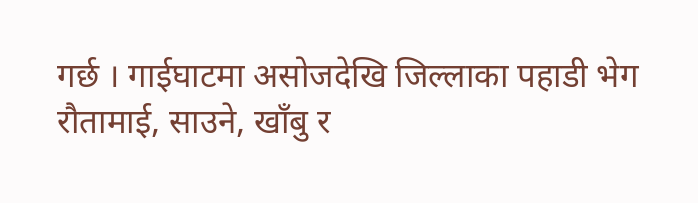गर्छ । गाईघाटमा असोजदेखि जिल्लाका पहाडी भेग रौतामाई, साउने, खाँबु र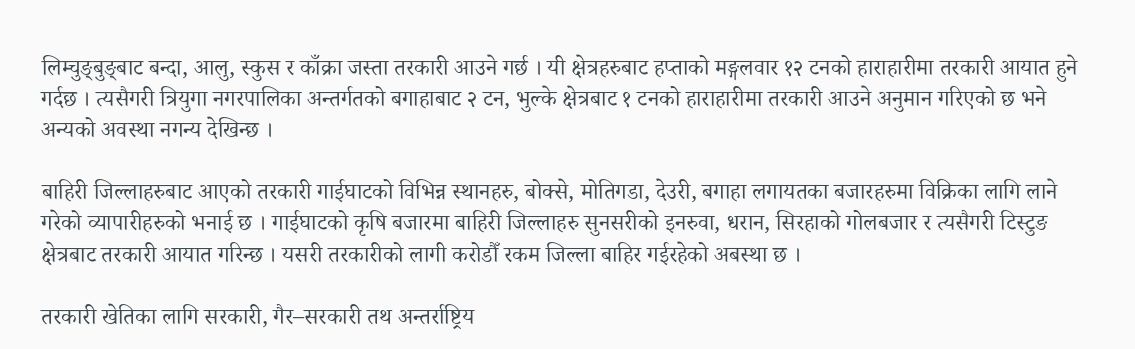लिम्चुङ्बुङ्बाट बन्दा, आलु, स्कुस र काँक्रा जस्ता तरकारी आउने गर्छ । यी क्षेत्रहरुबाट हप्ताको मङ्गलवार १२ टनको हाराहारीमा तरकारी आयात हुने गर्दछ । त्यसैगरी त्रियुगा नगरपालिका अन्तर्गतको बगाहाबाट २ टन, भुल्के क्षेत्रबाट १ टनको हाराहारीमा तरकारी आउने अनुमान गरिएको छ भने अन्यको अवस्था नगन्य देखिन्छ ।

बाहिरी जिल्लाहरुबाट आएको तरकारी गाईघाटको विभिन्न स्थानहरु, बोक्से, मोतिगडा, देउरी, बगाहा लगायतका बजारहरुमा विक्रिका लागि लाने गरेको व्यापारीहरुको भनाई छ । गाईघाटको कृषि बजारमा बाहिरी जिल्लाहरु सुनसरीको इनरुवा, धरान, सिरहाको गोलबजार र त्यसैगरी टिस्टुङ क्षेत्रबाट तरकारी आयात गरिन्छ । यसरी तरकारीको लागी करोडौँ रकम जिल्ला बाहिर गईरहेको अबस्था छ ।

तरकारी खेतिका लागि सरकारी, गैर–सरकारी तथ अन्तर्राष्ट्रिय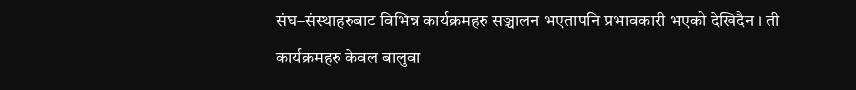संघ–संस्थाहरुबाट विभिन्न कार्यक्रमहरु सञ्चालन भएतापनि प्रभावकारी भएको देखिदैन । ती कार्यक्रमहरु केवल बालुवा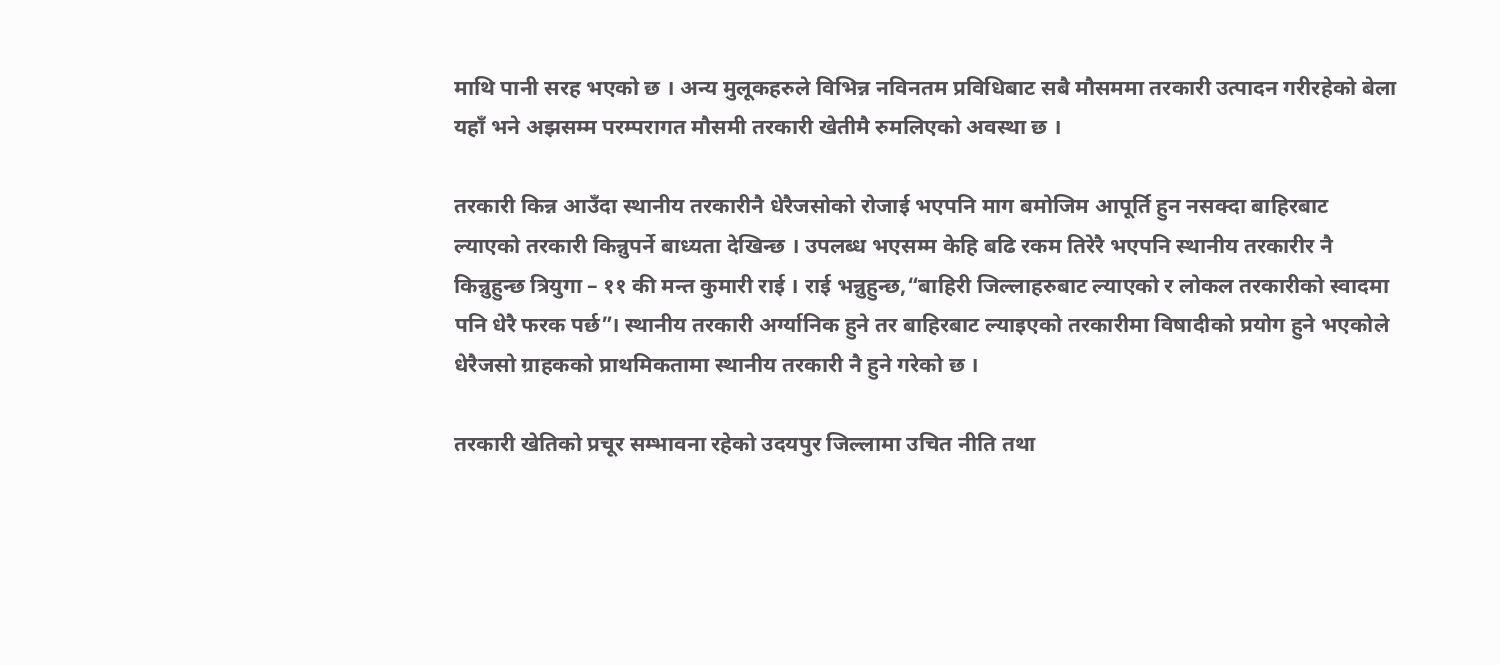माथि पानी सरह भएको छ । अन्य मुलूकहरुले विभिन्न नविनतम प्रविधिबाट सबै मौसममा तरकारी उत्पादन गरीरहेको बेला यहाँ भने अझसम्म परम्परागत मौसमी तरकारी खेतीमै रुमलिएको अवस्था छ ।

तरकारी किन्न आउँदा स्थानीय तरकारीनै धेरैजसोको रोजाई भएपनि माग बमोजिम आपूर्ति हुन नसक्दा बाहिरबाट ल्याएको तरकारी किन्नुपर्ने बाध्यता देखिन्छ । उपलब्ध भएसम्म केहि बढि रकम तिरेरै भएपनि स्थानीय तरकारीर नै किन्नुहुन्छ त्रियुगा – ११ की मन्त कुमारी राई । राई भन्नुहुन्छ,“बाहिरी जिल्लाहरुबाट ल्याएको र लोकल तरकारीको स्वादमा पनि धेरै फरक पर्छ”। स्थानीय तरकारी अर्ग्यानिक हुने तर बाहिरबाट ल्याइएको तरकारीमा विषादीको प्रयोग हुने भएकोले धेरैजसो ग्राहकको प्राथमिकतामा स्थानीय तरकारी नै हुने गरेको छ ।

तरकारी खेतिको प्रचूर सम्भावना रहेको उदयपुर जिल्लामा उचित नीति तथा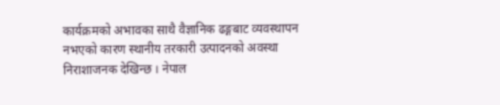कार्यक्रमको अभावका साथै वैज्ञानिक ढङ्गबाट व्यवस्थापन नभएको कारण स्थानीय तरकारी उत्पादनको अवस्था निराशाजनक देखिन्छ । नेपाल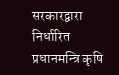सरकारद्वारा निर्धारित प्रधानमन्त्रि कृषि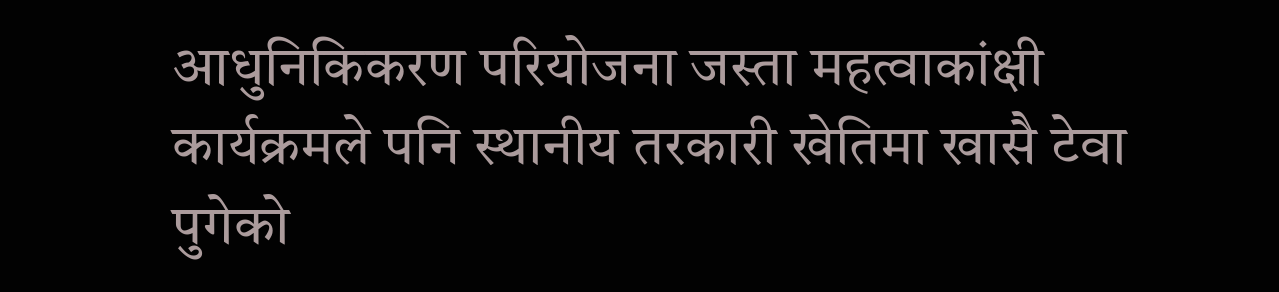आधुनिकिकरण परियोजना जस्ता महत्वाकांक्षी कार्यक्रमले पनि स्थानीय तरकारी खेतिमा खासै टेवा पुगेको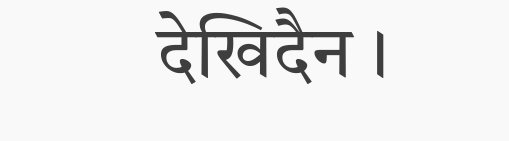देखिदैन ।